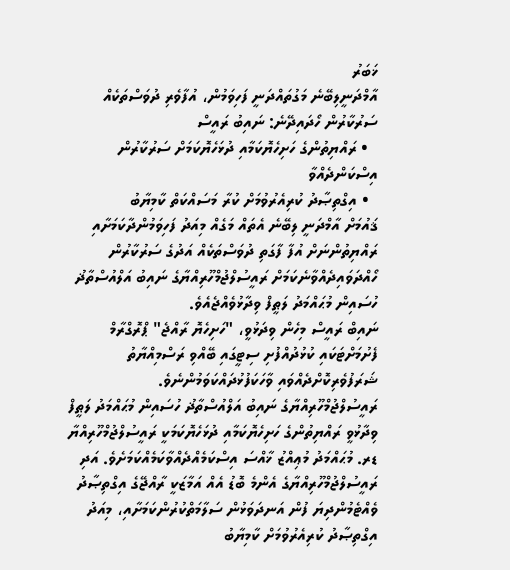ޚަބަރު
އާމްދަނީލިބޭނެ މަގުތައްދަނީ ފަހިވަމުން، އުފާވެރި ދުވަސްތަކެއް ސަރުކާރުން ހޯދައިދޭނެ: ނައިބު ރައީސް
  • ރައްޔިތުންގެ ހަށިހެޔޮކަމާއި ދުޅަހެޔޮކަމަށް ސަރުކާރުން އިސްކަންދެއްވާ
  • އިގްތިޞާދު ކުރިއެރުވުމަށް ކުރާ މަސައްކަތް ކާމިޔާބު
ޤައުމަށް އާމްދަނީ ލިބޭނެ އެތައް މަގެއް މިއަދު ފަހިވަމުންދާކަމަށާއި ރައްޔިތުންނަށް އުފާ ފާގަތި ދުވަސްތަކެއް އަދުގެ ސަރުކާރުން ހޯއްދަވައިދެއްވާނެކަމަށް ރައީސުލްޖުމްހޫރިއްޔާގެ ނައިބު އަލްއުސްތާޛު ހުސައިން މުޙައްމަދު ލަޠީފް ވިދާޅުވެއްޖެއެވެ.
ނައިބް ރައީސް މިހެން ވިދަޅުވީ، "ހަށިހެޔޮ ރާއްޖެ" ޕްރޮގްރާމް ފެށުމަށްޓަކައި ކުޅުދުއްފުށި ސިޓީގައި ބޭއްވި ރަސްމިއްޔާތު ޝަރަފުވެރިކޮށްދެއްވައި ވާހަކަފުޅުދައްކަވަމުންނެވެ.
ރައީސުލްޖުމްހޫރިއްޔާގެ ނައިބު އަލްއުސްތާޛު ހުސައިން މުޙައްމަދު ލަޠީފް ވިދާޅުވީ ރައްޔިތުންގެ ހަށިހެޔޮކަމާއި ދުޅަހެޔޮކަމަކީ ރައީސުލްޖުމްހޫރިއްޔާ ޑރ. މުޙައްމަދު މުޢިއްޒު ޚާއްސަ އިސްކަމެއްދެއްވާކަމެއްކަމަށެވެ. އަދި ރައީސުލްޖުމްހޫރިއްޔާގެ އެންމެ ބޮޑު އެއް އަމާޒަކީ ރާއްޖޭގެ އިގްތިޞާދު ވެއްޓެމުންދިޔަ ފުން އަނދަވަޅުން ސަލާމަތްކުރުންކަމަށާއި، މިއަދު އިގްތިޞާދު ކުރިއެރުވުމަށް ކާމިޔާބު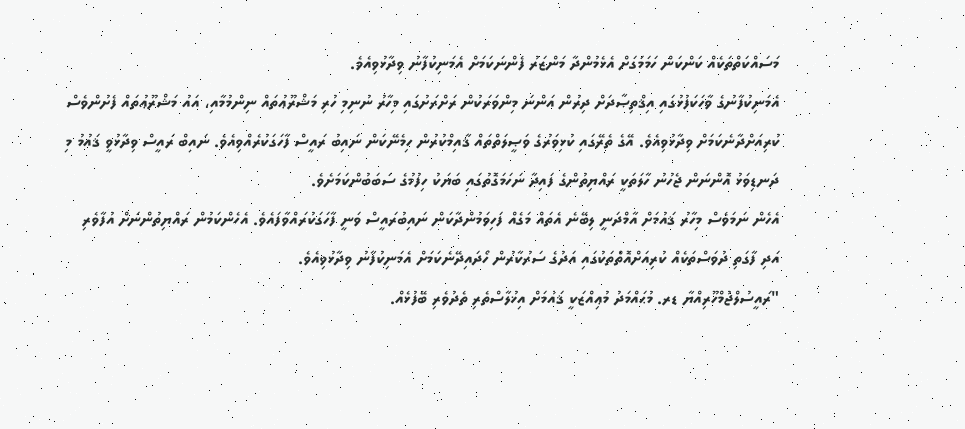މަސައްކަތްތަކެއް ކަންކަން ހަމަމަގަށް އެޅެމުންދާ މަންޒަރު ފެންނަކަމަށް އެމަނިކުފާނު ވިދާޅުވިއެވެ.
އެމަނިކުފާނުގެ ވާހަކަފުޅުގައި އިޤްތިޞާދަށް ދިރުން އަންނަ މިންވަރަކުން ރަށްރަށުގައި މިހާރު ނުނިމި ހުރި މަޝްރޫޢުތައް ނިންމުމާއި، އައު މަޝްރޫޢުތައް ފެށުންވެސް ކުރިއަށްދާނެކަމަށް ވިދާޅުވިއެވެ. އޭގެ ތެރޭގައި ކުޅިވަރުގެ ވަޞީލަތްތައް ޤާއިމްކުރުން ހިމެނޭކަން ނައިބު ރައީސް ފާހަގަކުރެއްވިއެވެ. ނައިބް ރައީސް ވިދާޅުވީ ޤައުމު މި ދަނޑިވަޅު އޮންނަން ޖެހުނު ހާލަތަކީ ރައްޔިތުންގެ ފައިދާ ނަހަމަގޮތުގައި ބަޔަކު ހިފުމުގެ ސަބަބުންކަމަށެވެ.
އެހެން ނަމަވެސް މިހާރު ޤައުމަށް އާމްދަނީ ލިބޭނެ އެތައް މަގެއް ފަހިވަމުންދާކަން ނައިބުރައީސް ވަނީ ފާހަގަކުރައްވާފައެވެ. އެހެންކަމުން ރައްޔިތުންނަށް އުފާވެރި އަދި ފާގަތި ދުވަސްތަކެއް ކުރިއަށްއޮތްތަކުގައި އަދުގެ ސަރުކާރުން ހޯދައިދޭނެކަމަށް އެމަނިކުފާނު ވިދާޅުވިއެވެ.
"ރައީސުލްޖުމްހޫރިއްޔާ ޑރ. މުޙައްމަދު މުޢިއްޒަކީ ޤައުމަށް އިޚުލާސްތެރި ތެދުވެރި ބޭފުޅެއް.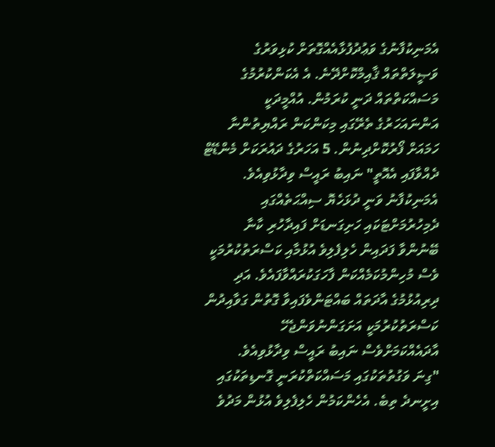އެމަނިކުފާނުގެ ވަޢުދުފުޅާއެއްގޮތަށް ކުޅިވަރުގެ ވަޞީލަތްތައް ޤާއިމްކޮށްދޭނެ. އެ އެކަންކުރުމުގެ މަސައްކަތްތައް ދަނީ ކުރަމުން. އުއްމީދަކީ އަންނައަހަރުގެ ތެރޭގައި މިކަންކަން ރައްޔިތުންނާ ހަމައަށް ފޯރުކޮށްދިނުން. 5 އަހަރުގެ ދައުރަކަށް މެންޑޭޓް ދެއްވާފައި އެއޮތީ" ނައިބު ރައީސް ވިދާޅުވިއެވެ.
އެމަނިކުފާނު ވަނީ ދުޅަހެޔޮ ސިއްޙަތެއްގައި ދެމިހުރުމަށްޓަކައި ހަށިގަނޑަށް ފައިދާހުރި ކާނާ ބޭނުންވާ ފަދައިން ހެލިފެލިވެ އުޅުމާއި ކަސްރަތުކުރުމަކީ ވެސް މުހިންމުކަމެއްކަން ފާހަގަކުރައްވާފައެވެ. އަދި ދިރިއުޅުމުގެ އާދަތައް ބައްޓަންވެފައިވާ ގޮތުން ގަވާއިދުން ކަސްރަތުކުރުމަކީ އަށަގަންނުވަންޖެހޭ އާދައެއްކަމަށްވެސް ނައިބު ރައީސް ވިދާޅުވިއެވެ.
"ގިނަ ވަގުތުތަކުގައި މަސައްކަތްކުރަނީ ގޮނޑިތަކުގައި އިށީނދެ ތިބެ. އެހެންކަމުން ހެލިފެލިވެ އުޅުން މަދުވެ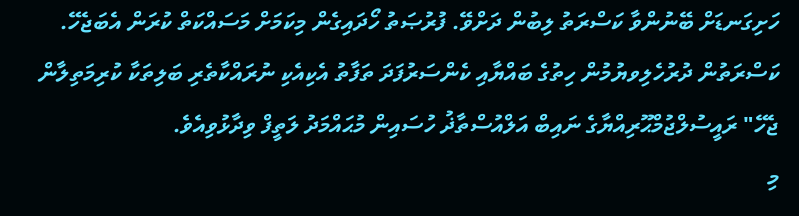ހަށިގަނޑަށް ބޭނުންވާ ކަސްރަތު ލިބުން ދަށްވޭ. ފުރުޞަތު ހޯދައިގެން މިކަމަށް މަސައްކަތް ކުރަން އެބަޖެހޭ. ކަސްރަތުން ދުރުހެލިވޔުމުން ހިތުގެ ބައްޔާއި ކެންސަރުފަދަ ތަފާތު އެކިއެކި ނުރައްކާތެރި ބަލިތަކާ ކުރިމަތިލާން ޖެހޭ" ރައީސުލްޖުމްޙޫރިއްޔާގެ ނައިބް އަލްއުސްތާޛު ހުސައިން މުޙައްމަދު ލަތީފް ވިދާޅުވިއެވެ.
މި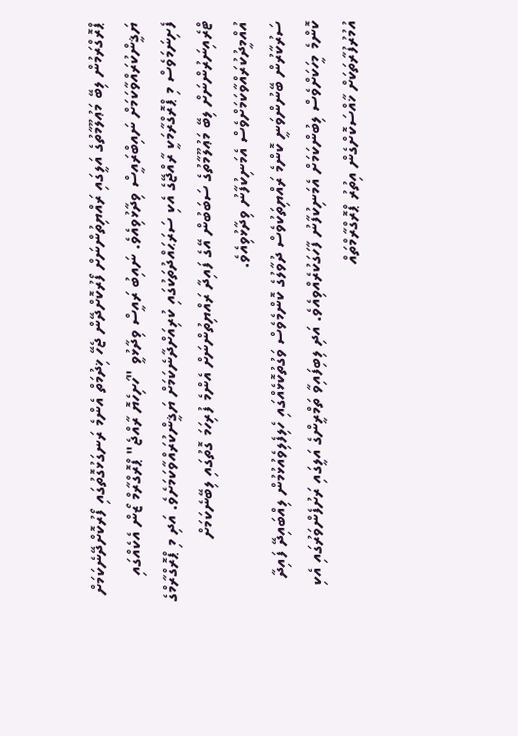ޕްރޮގްރަމުން ލިބޭ މަޢުލޫމާތުގެ އަލީގައި ރައްޔިތުންނަށް ފޯރުކޮށްދޭން ޖެހޭ ޚިދުމަތް އެންމެ ރަނގަޅުގޮތުގައި ފޯރުކޮށްދޭނެކަމަށް ޔަޤީންކުރައްވާކަމަށް ނައިބްރައީސް ވިދާޅުވިއެވެ. ނައިބު ރައީސް ވިދާޅުވީ "ހަށިހެޔޮ ރާއްޖެ" ޕްރޮގްރާމް ޒޯން އެކެއްގައި ފެށިނަމަވެސް މި ޕްރޮގްރާމަކީ ރާއްޖޭގެ އެކި ސަރަޙައްދުތަކުގައި ކުރިއަށްދާނެކަމަށް ޔަޤީންކުރައްވާކަމަށެވެ. އަދި މި ޕްރޮގްރާމްގެ ޓްރެއިނަރުންނަށް ލިބޭ މަޢުލޫމާތުގެ ސަބަބުން އޭގެ ފައިދާ ރައްޔިތުންނަށް އެންމެ ފުރިހަމަ ގޮތުގައި ލިބޭނެކަމަށް އުއްމީދުކުރައްވާކަމަށްވެސް އެމަނިކުފާނު ވިދާޅުވިއެވެ.
ސަރުކާރުން ބޭނުންވަނީ ކޮންމެ ރައްޔިތަކުވެސް ދުވާލުގެ ކޮންމެވެސް ވަގުތުކޮޅެއްގައި ހެލިފެލިވެއުޅުމުން ލިއްބައިދޭ ފައިދާ ކޮންމެ މީހަކަށްވެސް ލިބުންކަމަށް އެމަނިކުފާނު ފާހަގަކުރެއްވިއެވެ. އަދި ލިބިފައިވާ ތަމްރީންގެ އަލީގައި ރަށުފެންވަރުގައި އެކި އުމުރުފުރާތަކަށް ޚާއްސަކޮށްގެން އިތުރު ޕްރޮގްރާމްތައް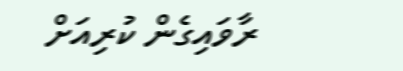ރާވައިގެން ކުރިއަށް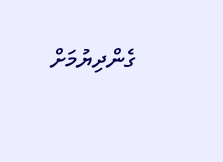ގެންދިޔުމަށް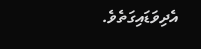އެދިވަޑައިގަތެވެ.